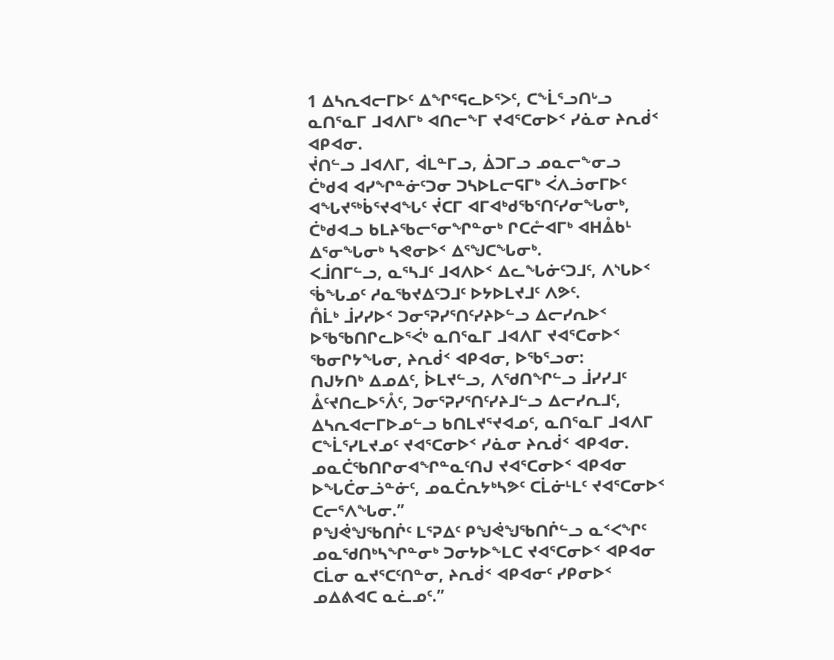1 ᐃᓴᕆᐊᓕᒥᐅᑦ ᐃᖏᕐᕋᓚᐅᕐᐳᑦ, ᑕᖕᒫᕐᓗᑎᒡᓗ ᓇᑎᕐᓇᒥ ᒧᐊᐱᒥᒃ ᐊᑎᓕᖕᒥ ᔪᐊᕐᑕᓂᐅᑉ ᓯᓈᓂ ᔨᕆᑰᑉ ᐊᑭᐊᓂ.
ᔫᑎᓪᓗ ᒧᐊᐱᒥ, ᐋᒪᓐᒥᓗ, ᐄᑐᒥᓗ ᓄᓇᓕᖕᓂᓗ ᑖᒃᑯᐊ ᐊᓯᖏᓐᓃᑦᑐᓂ ᑐᓴᐅᒪᓕᕋᒥᒃ ᐹᐱᓘᓂᒥᐅᑦ ᐊᖓᔪᖅᑳᕐᔪᐊᖓᑦ ᔫᑕᒥ ᐊᒥᐊᒃᑯᖃᕐᑎᑦᓯᓂᖓᓂᒃ, ᑖᒃᑯᐊᓗ ᑲᒪᔨᖃᓕᕐᓂᖏᓐᓂᒃ ᒋᑕᓔᐊᒥᒃ ᐊᕼᐂᑲᒻ ᐃᕐᓂᖓᓂᒃ ᓴᕙᓂᐅᑉ ᐃᕐᖑᑕᖓᓂᒃ.
ᐸᒨᑎᒥᓪᓗ, ᓇᕐᓴᒧᑦ ᒧᐊᐱᐅᑉ ᐃᓚᖓᓃᑦᑐᒧᑦ, ᐱᔅᒐᐅᑉ ᖄᖓᓄᑦ ᓱᓇᖃᔪᐃᑦᑐᒧᑦ ᐅᔭᐅᒪᔪᒧᑦ ᐱᕗᑦ.
ᑍᒫᒃ ᒨᓯᓯᐅᑉ ᑐᓂᕐᕈᓯᕐᑎᑦᓯᔨᐅᓪᓗ ᐃᓕᓯᕆᐅᑉ ᐅᖃᖃᑎᒋᓚᐅᕐᐹᒃ ᓇᑎᕐᓇᒥ ᒧᐊᐱᒥ ᔪᐊᕐᑕᓂᐅᑉ ᖃᓂᒋᔭᖓᓂ, ᔨᕆᑰᑉ ᐊᑭᐊᓂ, ᐅᖃᕐᓗᓂ:
ᑎᒍᔭᑎᒃ ᐃᓄᐃᑦ, ᐆᒪᔪᓪᓗ, ᐱᖁᑎᖏᓪᓗ ᒨᓯᓯᒧᑦ ᐂᑦᔪᑎᓚᐅᕐᐰᑦ, ᑐᓂᕐᕈᓯᕐᑎᑦᓯᔨᒧᓪᓗ ᐃᓕᓯᕆᒧᑦ, ᐃᓴᕆᐊᓕᒥᐅᓄᓪᓗ ᑲᑎᒪᔪᕐᔪᐊᓄᑦ, ᓇᑎᕐᓇᒥ ᒧᐊᐱᒥ ᑕᖕᒫᕐᓯᒪᔪᓄᑦ ᔪᐊᕐᑕᓂᐅᑉ ᓯᓈᓂ ᔨᕆᑰᑉ ᐊᑭᐊᓂ.
ᓄᓇᑖᖃᑎᒋᓂᐊᖏᓐᓇᑦᑎᒍ ᔪᐊᕐᑕᓂᐅᑉ ᐊᑭᐊᓂ ᐅᖓᑖᓂᓘᓐᓃᑦ, ᓄᓇᑖᕆᔭᒃᓴᕗᑦ ᑕᒫᓃᒻᒪᑦ ᔪᐊᕐᑕᓂᐅᑉ ᑕᓕᕐᐱᖓᓂ.”
ᑭᖑᕚᖑᖃᑎᒌᑦ ᒪᕐᕈᐃᑦ ᑭᖑᕚᖑᖃᑎᒌᓪᓗ ᓇᑉᐸᖏᑦ ᓄᓇᖁᑎᒃᓴᖏᓐᓂᒃ ᑐᓂᔭᐅᖕᒪᑕ ᔪᐊᕐᑕᓂᐅᑉ ᐊᑭᐊᓂ ᑕᒫᓂ ᓇᔪᕐᑕᑦᑎᓐᓂ, ᔨᕆᑰᑉ ᐊᑭᐊᓂᑦ ᓯᑭᓂᐅᑉ ᓄᐃᕕᐊᑕ ᓇᓛᓄᑦ.”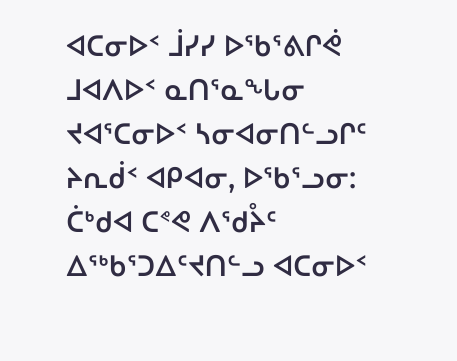ᐊᑕᓂᐅᑉ ᒨᓯᓯ ᐅᖃᕐᕕᒋᕚ ᒧᐊᐱᐅᑉ ᓇᑎᕐᓇᖓᓂ ᔪᐊᕐᑕᓂᐅᑉ ᓴᓂᐊᓂᑎᓪᓗᒋᑦ ᔨᕆᑰᑉ ᐊᑭᐊᓂ, ᐅᖃᕐᓗᓂ:
ᑖᒃᑯᐊ ᑕᕝᕙ ᐱᖁᔧᑦ ᐃᖅᑲᕐᑐᐃᑦᔪᑎᓪᓗ ᐊᑕᓂᐅᑉ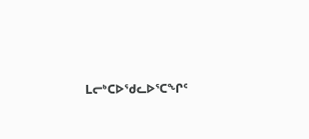ᒪᓕᒃᑕᐅᖁᓚᐅᕐᑕᖏᑦ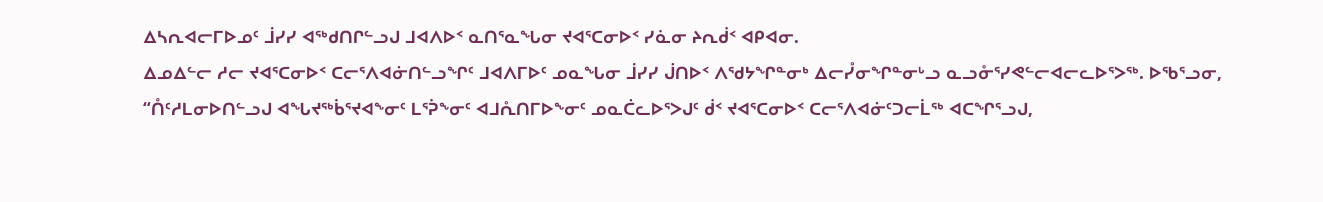ᐃᓴᕆᐊᓕᒥᐅᓄᑦ ᒨᓯᓯ ᐊᖅᑯᑎᒋᓪᓗᒍ ᒧᐊᐱᐅᑉ ᓇᑎᕐᓇᖓᓂ ᔪᐊᕐᑕᓂᐅᑉ ᓯᓈᓂ ᔨᕆᑰᑉ ᐊᑭᐊᓂ.
ᐃᓄᐃᓪᓕ ᓱᓕ ᔪᐊᕐᑕᓂᐅᑉ ᑕᓕᕐᐱᐊᓃᑎᓪᓗᖏᑦ ᒧᐊᐱᒥᐅᑦ ᓄᓇᖓᓂ ᒨᓯᓯ ᒎᑎᐅᑉ ᐱᖁᔭᖏᓐᓂᒃ ᐃᓕᓮᓂᖏᓐᓂᒡᓗ ᓇᓗᓁᕐᓯᕙᓪᓕᐊᓕᓚᐅᕐᐳᖅ. ᐅᖃᕐᓗᓂ,
“ᑍᑦᓱᒪᓂᐅᑎᓪᓗᒍ ᐊᖓᔪᖅᑳᕐᔪᐊᖕᓂᑦ ᒪᕐᕉᖕᓂᑦ ᐊᒧᕅᑎᒥᐅᖕᓂᑦ ᓄᓇᑖᓚᐅᕐᐳᒍᑦ ᑰᑉ ᔪᐊᕐᑕᓂᐅᑉ ᑕᓕᕐᐱᐊᓃᑦᑐᓕᒫᖅ ᐊᑕᖏᕐᓗᒍ,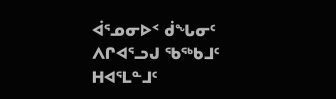ᐋᕐᓄᓂᐅᑉ ᑰᖓᓂᑦ ᐱᒋᐊᕐᓗᒍ ᖃᖅᑲᒧᑦ ᕼᐊᕐᒪᓐᒧᑦ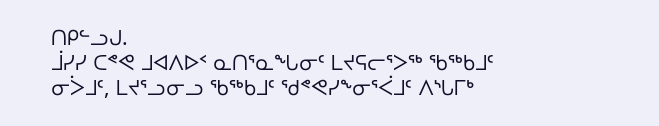ᑎᑭᓪᓗᒍ.
ᒨᓯᓯ ᑕᕝᕙ ᒧᐊᐱᐅᑉ ᓇᑎᕐᓇᖓᓂᑦ ᒪᔪᕋᓕᕐᐳᖅ ᖃᖅᑲᒧᑦ ᓂᐴᒧᑦ, ᒪᔪᕐᓗᓂᓗ ᖃᖅᑲᒧᑦ ᖁᕝᕙᓯᖕᓂᕐᐹᒧᑦ ᐱᔅᒐᒥᒃ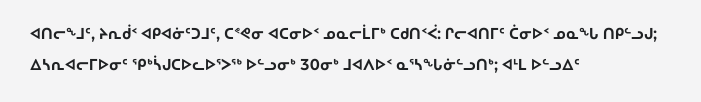ᐊᑎᓕᖕᒧᑦ, ᔨᕆᑰᑉ ᐊᑭᐊᓃᑦᑐᒧᑦ, ᑕᕝᕙᓂ ᐊᑕᓂᐅᑉ ᓄᓇᓕᒫᒥᒃ ᑕᑯᑎᑉᐹ: ᒋᓕᐊᑎᒥᑦ ᑖᓂᐅᑉ ᓄᓇᖓ ᑎᑭᓪᓗᒍ;
ᐃᓴᕆᐊᓕᒥᐅᓂᑦ ᕿᒃᓵᒍᑕᐅᓚᐅᕐᐳᖅ ᐅᓪᓗᓂᒃ 30ᓂᒃ ᒧᐊᐱᐅᑉ ᓇᕐᓴᖓᓃᓪᓗᑎᒃ; ᐊᒻᒪ ᐅᓪᓗᐃᑦ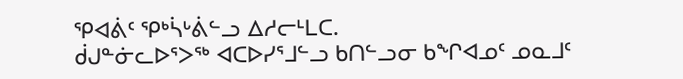ᕿᐊᕖᑦ ᕿᒃᓵᒡᕖᓪᓗ ᐃᓱᓕᒻᒪᑕ.
ᑰᒍᓐᓃᓚᐅᕐᐳᖅ ᐊᑕᐅᓯᕐᒧᓪᓗ ᑲᑎᓪᓗᓂ ᑲᖏᐊᓄᑦ ᓄᓇᒧᑦ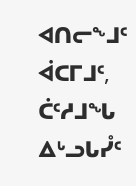ᐊᑎᓕᖕᒧᑦ ᐋᑕᒥᒧᑦ, ᑖᑦᓱᒧᖓ ᐃᒡᓗᒐᓮᑦ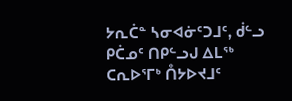ᔭᕆᑖᓐ ᓴᓂᐊᓃᑦᑐᒧᑦ, ᑰᓪᓗ ᑭᑖᓄᑦ ᑎᑭᓪᓗᒍ ᐃᒪᖅ ᑕᕆᐅᕐᒥᒃ ᑍᔭᐅᔪᒧᑦ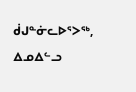ᑰᒍᓐᓃᓚᐅᕐᐳᖅ, ᐃᓄᐃᓪᓗ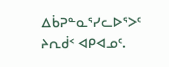ᐃᑳᕈᓐᓇᕐᓯᓚᐅᕐᐳᑦ ᔨᕆᑰᑉ ᐊᑭᐊᓄᑦ.